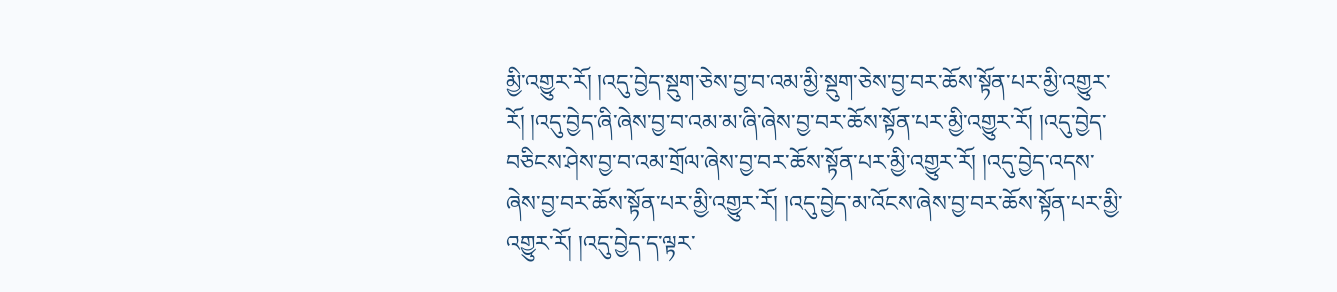མྱི་འགྱུར་རོ། །འདུ་བྱེད་སྡུག་ཅེས་བྱ་བ་འམ་མྱི་སྡུག་ཅེས་བྱ་བར་ཆོས་སྟོན་པར་མྱི་འགྱུར་རོ། །འདུ་བྱེད་ཞི་ཞེས་བྱ་བ་འམ་མ་ཞི་ཞེས་བྱ་བར་ཆོས་སྟོན་པར་མྱི་འགྱུར་རོ། །འདུ་བྱེད་བཅིངས་ཤེས་བྱ་བ་འམ་གྲོལ་ཞེས་བྱ་བར་ཆོས་སྟོན་པར་མྱི་འགྱུར་རོ། །འདུ་བྱེད་འདས་ཞེས་བྱ་བར་ཆོས་སྟོན་པར་མྱི་འགྱུར་རོ། །འདུ་བྱེད་མ་འོངས་ཞེས་བྱ་བར་ཆོས་སྟོན་པར་མྱི་འགྱུར་རོ། །འདུ་བྱེད་ད་ལྟར་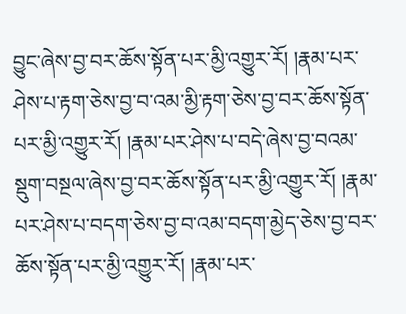བྱུང་ཞེས་བྱ་བར་ཆོས་སྟོན་པར་མྱི་འགྱུར་རོ། །རྣམ་པར་ཤེས་པ་རྟག་ཅེས་བྱ་བ་འམ་མྱི་རྟག་ཅེས་བྱ་བར་ཆོས་སྟོན་པར་མྱི་འགྱུར་རོ། །རྣམ་པར་ཤེས་པ་བདེ་ཞེས་བྱ་བའམ་སྡུག་བསྔལ་ཞེས་བྱ་བར་ཆོས་སྟོན་པར་མྱི་འགྱུར་རོ། །རྣམ་པར་ཤེས་པ་བདག་ཅེས་བྱ་བ་འམ་བདག་མྱེད་ཅེས་བྱ་བར་ཆོས་སྟོན་པར་མྱི་འགྱུར་རོ། །རྣམ་པར་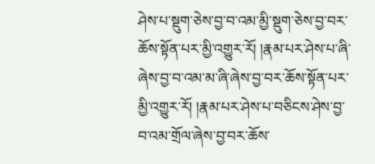ཤེས་པ་སྡུག་ཅེས་བྱ་བ་འམ་མྱི་སྡུག་ཅེས་བྱ་བར་ཆོས་སྟོན་པར་མྱི་འགྱུར་རོ། །རྣམ་པར་ཤེས་པ་ཞི་ཞེས་བྱ་བ་འམ་མ་ཞི་ཞེས་བྱ་བར་ཆོས་སྟོན་པར་མྱི་འགྱུར་རོ། །རྣམ་པར་ཤེས་པ་བཅིངས་ཤེས་བྱ་བ་འམ་གྲོལ་ཞེས་བྱ་བར་ཆོས་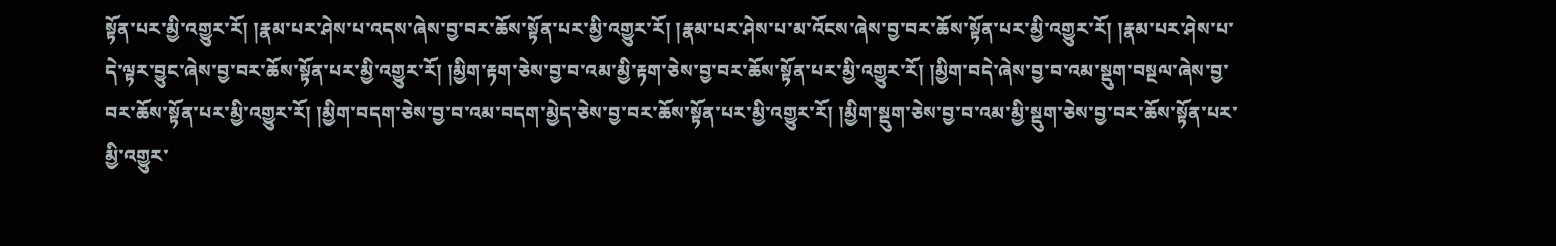སྟོན་པར་མྱི་འགྱུར་རོ། །རྣམ་པར་ཤེས་པ་འདས་ཞེས་བྱ་བར་ཆོས་སྟོན་པར་མྱི་འགྱུར་རོ། །རྣམ་པར་ཤེས་པ་མ་འོངས་ཞེས་བྱ་བར་ཆོས་སྟོན་པར་མྱི་འགྱུར་རོ། །རྣམ་པར་ཤེས་པ་དེ་ལྟར་བྱུང་ཞེས་བྱ་བར་ཆོས་སྟོན་པར་མྱི་འགྱུར་རོ། །མྱིག་རྟག་ཅེས་བྱ་བ་འམ་མྱི་རྟག་ཅེས་བྱ་བར་ཆོས་སྟོན་པར་མྱི་འགྱུར་རོ། །མྱིག་བདེ་ཞེས་བྱ་བ་འམ་སྡུག་བསྔལ་ཞེས་བྱ་བར་ཆོས་སྟོན་པར་མྱི་འགྱུར་རོ། །མྱིག་བདག་ཅེས་བྱ་བ་འམ་བདག་མྱེད་ཅེས་བྱ་བར་ཆོས་སྟོན་པར་མྱི་འགྱུར་རོ། །མྱིག་སྡུག་ཅེས་བྱ་བ་འམ་མྱི་སྡུག་ཅེས་བྱ་བར་ཆོས་སྟོན་པར་མྱི་འགྱུར་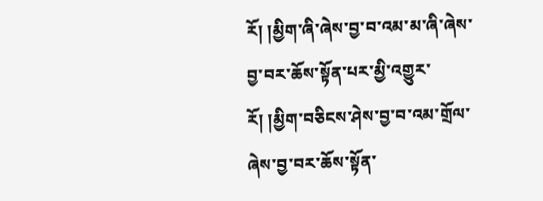རོ། །མྱིག་ཞི་ཞེས་བྱ་བ་འམ་མ་ཞི་ཞེས་བྱ་བར་ཆོས་སྟོན་པར་མྱི་འགྱུར་རོ། །མྱིག་བཅིངས་ཤེས་བྱ་བ་འམ་གྲོལ་ཞེས་བྱ་བར་ཆོས་སྟོན་